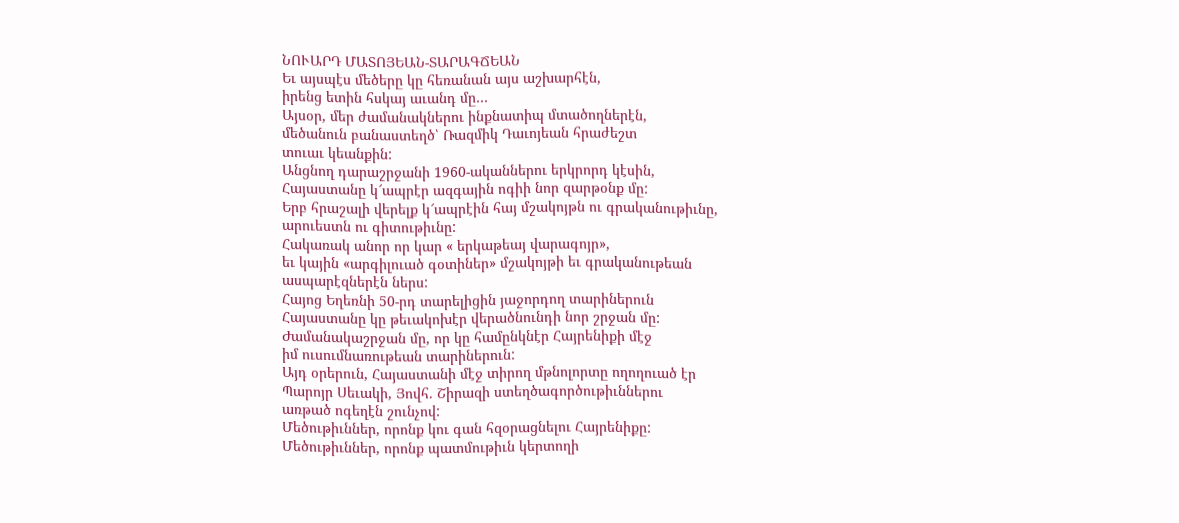ՆՈՒԱՐԴ ՄԱՏՈՅԵԱՆ-ՏԱՐԱԳՃԵԱՆ
Եւ այսպէս մեծերը կը հեռանան այս աշխարհէն,
իրենց ետին հսկայ աւանդ մը…
Այսօր, մեր ժամանակներու ինքնատիպ մտածողներէն,
մեծանուն բանաստեղծ՝ Ռազմիկ Դաւոյեան հրաժեշտ
տուաւ կեանքին:
Անցնող դարաշրջանի 1960-ականներու երկրորդ կէսին,
Հայաստանը կ՜ապրէր ազգային ոգիի նոր զարթօնք մը:
Երբ հրաշալի վերելք կ՜ապրէին հայ մշակոյթն ու գրականութիւնը,
արուեստն ու գիտութիւնը:
Հակառակ անոր որ կար « երկաթեայ վարագոյր»,
եւ կային «արգիլուած գօտիներ» մշակոյթի եւ գրականութեան
ասպարէզներէն ներս:
Հայոց Եղեռնի 50-րդ տարելիցին յաջորդող տարիներուն
Հայաստանը կը թեւակոխէր վերածնունդի նոր շրջան մը:
Ժամանակաշրջան մը, որ կը համընկնէր Հայրենիքի մէջ
իմ ուսումնառութեան տարիներուն:
Այդ օրերուն, Հայաստանի մէջ տիրող մթնոլորտը ողողուած էր
Պարոյր Սեւակի, Յովհ. Շիրազի ստեղծագործութիւններու
առթած ոգեղէն շունչով:
Մեծութիւններ, որոնք կու գան հզօրացնելու Հայրենիքը:
Մեծութիւններ, որոնք պատմութիւն կերտողի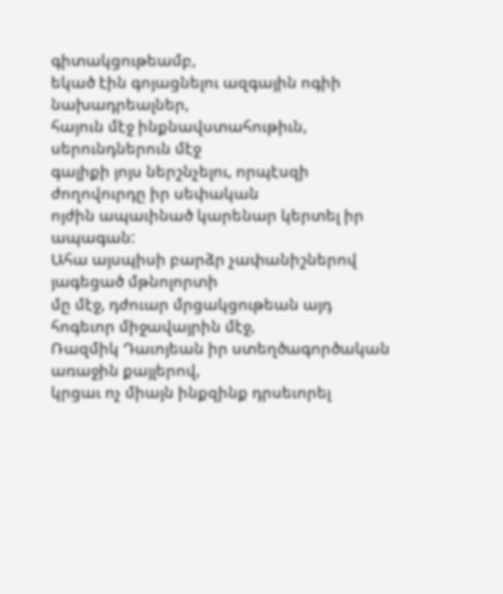գիտակցութեամբ,
եկած էին գոյացնելու ազգային ոգիի նախադրեալներ,
հայուն մէջ ինքնավստահութիւն, սերունդներուն մէջ
գալիքի յոյս ներշնչելու, որպէսզի ժողովուրդը իր սեփական
ոյժին ապաւինած կարենար կերտել իր ապագան:
Ահա այսպիսի բարձր չափանիշներով յագեցած մթնոլորտի
մը մէջ, դժուար մրցակցութեան այդ հոգեւոր միջավայրին մէջ,
Ռազմիկ Դաւոյեան իր ստեղծագործական առաջին քայլերով,
կրցաւ ոչ միայն ինքզինք դրսեւորել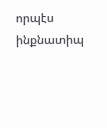որպէս ինքնատիպ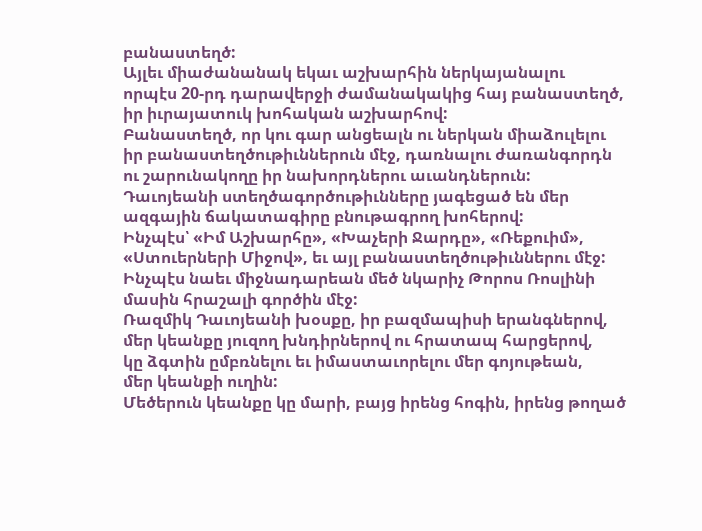բանաստեղծ:
Այլեւ միաժանանակ եկաւ աշխարհին ներկայանալու
որպէս 20-րդ դարավերջի ժամանակակից հայ բանաստեղծ,
իր իւրայատուկ խոհական աշխարհով:
Բանաստեղծ, որ կու գար անցեալն ու ներկան միաձուլելու
իր բանաստեղծութիւններուն մէջ, դառնալու ժառանգորդն
ու շարունակողը իր նախորդներու աւանդներուն:
Դաւոյեանի ստեղծագործութիւնները յագեցած են մեր
ազգային ճակատագիրը բնութագրող խոհերով:
Ինչպէս՝ «Իմ Աշխարհը», «Խաչերի Ջարդը», «Ռեքուիմ»,
«Ստուերների Միջով», եւ այլ բանաստեղծութիւններու մէջ:
Ինչպէս նաեւ միջնադարեան մեծ նկարիչ Թորոս Ռոսլինի
մասին հրաշալի գործին մէջ:
Ռազմիկ Դաւոյեանի խօսքը, իր բազմապիսի երանգներով,
մեր կեանքը յուզող խնդիրներով ու հրատապ հարցերով,
կը ձգտին ըմբռնելու եւ իմաստաւորելու մեր գոյութեան,
մեր կեանքի ուղին:
Մեծերուն կեանքը կը մարի, բայց իրենց հոգին, իրենց թողած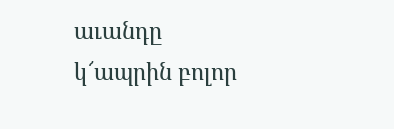աւանդը կ՜ապրին բոլոր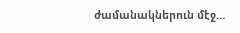ժամանակներուն մէջ…